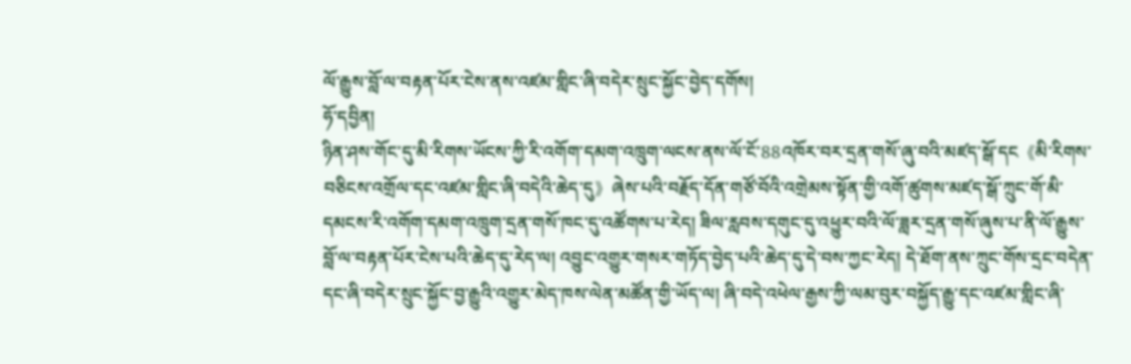ལོ་རྒྱུས་བློ་ལ་བརྟན་པོར་ངེས་ནས་འཛམ་གླིང་ཞི་བདེར་སྲུང་སྐྱོང་བྱེད་དགོས།
ཧོ་དབྱིན།
ཉིན་ཤས་གོང་དུ་མི་རིགས་ཡོངས་ཀྱི་རི་འགོག་དམག་འཁྲུག་ལངས་ནས་ལོ་ངོ་88འཁོར་བར་དྲན་གསོ་ཞུ་བའི་མཛད་སྒོ་དང《མི་རིགས་བཅིངས་འགྲོལ་དང་འཛམ་གླིང་ཞི་བདེའི་ཆེད་དུ》ཞེས་པའི་བརྗོད་དོན་གཙོ་བོའི་འགྲེམས་སྟོན་གྱི་འགོ་ཚུགས་མཛད་སྒོ་ཀྲུང་གོ་མི་དམངས་རི་འགོག་དམག་འཁྲུག་དྲན་གསོ་ཁང་དུ་འཚོགས་པ་རེད། ཟིལ་རླབས་དགུང་དུ་འཕྱུར་བའི་ལོ་ཟླར་དྲན་གསོ་ཞུས་པ་ནི་ལོ་རྒྱུས་བློ་ལ་བརྟན་པོར་ངེས་པའི་ཆེད་དུ་རེད་ལ། འབྱུང་འགྱུར་གསར་གཏོད་བྱེད་པའི་ཆེད་དུ་དེ་བས་ཀྱང་རེད། དེ་ཐོག་ནས་ཀྲུང་གོས་དྲང་བདེན་དང་ཞི་བདེར་སྲུང་སྐྱོང་བྱ་རྒྱུའི་འགྱུར་མེད་ཁས་ལེན་མཚོན་གྱི་ཡོད་ལ། ཞི་བདེ་འཕེལ་རྒྱས་ཀྱི་ལམ་བུར་བསྐྱོད་རྒྱུ་དང་འཛམ་གླིང་ཞི་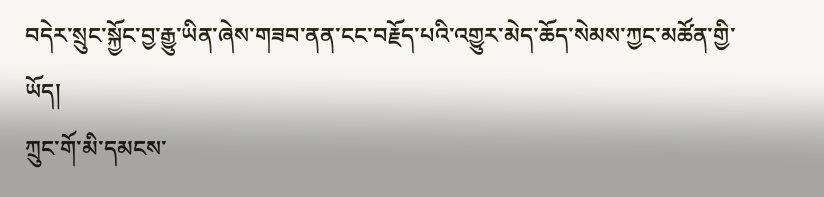བདེར་སྲུང་སྐྱོང་བྱ་རྒྱུ་ཡིན་ཞེས་གཟབ་ནན་ངང་བརྗོད་པའི་འགྱུར་མེད་ཆོད་སེམས་ཀྱང་མཚོན་གྱི་ཡོད།
ཀྲུང་གོ་མི་དམངས་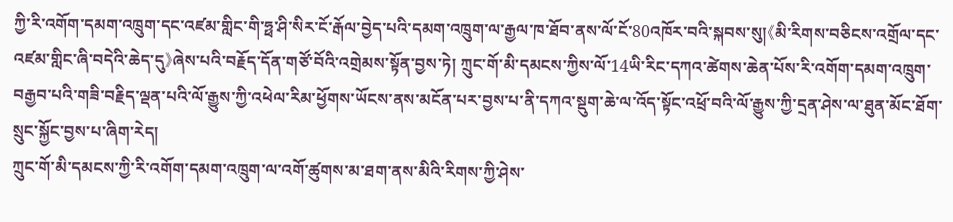ཀྱི་རི་འགོག་དམག་འཁྲུག་དང་འཛམ་གླིང་གི་ཧྥ་ཤི་སིར་ངོ་རྒོལ་བྱེད་པའི་དམག་འཁྲུག་ལ་རྒྱལ་ཁ་ཐོབ་ནས་ལོ་ངོ་80འཁོར་བའི་སྐབས་སུ།《མི་རིགས་བཅིངས་འགྲོལ་དང་འཛམ་གླིང་ཞི་བདེའི་ཆེད་དུ》ཞེས་པའི་བརྗོད་དོན་གཙོ་བོའི་འགྲེམས་སྟོན་བྱས་ཏེ། ཀྲུང་གོ་མི་དམངས་ཀྱིས་ལོ་14ཡི་རིང་དཀའ་ཚེགས་ཆེན་པོས་རི་འགོག་དམག་འཁྲུག་བརྒྱབ་པའི་གཟི་བརྗིད་ལྡན་པའི་ལོ་རྒྱུས་ཀྱི་འཕེལ་རིམ་ཕྱོགས་ཡོངས་ནས་མངོན་པར་བྱས་པ་ནི་དཀའ་སྡུག་ཆེ་ལ་འོད་སྟོང་འཕྲོ་བའི་ལོ་རྒྱུས་ཀྱི་དྲན་ཤེས་ལ་ཐུན་མོང་ཐོག་སྲུང་སྐྱོང་བྱས་པ་ཞིག་རེད།
ཀྲུང་གོ་མི་དམངས་ཀྱི་རི་འགོག་དམག་འཁྲུག་ལ་འགོ་ཚུགས་མ་ཐག་ནས་མིའི་རིགས་ཀྱི་ཤེས་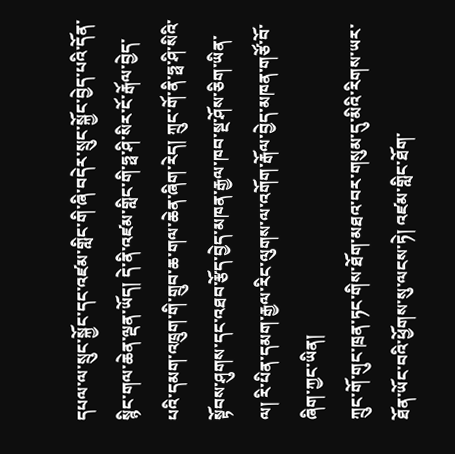དཔལ་ལ་སྲུང་སྐྱོང་དང་འཛམ་གླིང་གི་ཞི་བདེར་སྲུང་སྐྱོང་བྱེད་པའི་དོན་སྙིང་གལ་ཆེན་ལྡན་ཡོད། དེ་ནི་འཛམ་གླིང་གི་ཧྥ་ཤི་སིར་ངོ་རྒོལ་བྱེད་པའི་དམག་འཁྲུག་གི་གྲུབ་ཆ་གལ་ཆེན་ཞིག་རེད། ཀྲུང་གོ་ནི་ཧྥ་ཤི་སིའི་སྟོབས་ཤུགས་དང་འཐབ་རྩོད་བྱེད་མཁན་རྒྱལ་ཁབ་སྔ་ཤོས་ཅིག་ཡིན་ལ། རི་པིན་དམག་རྒྱལ་རིང་ལུགས་ལ་འགོག་རྒོལ་བྱེད་མཁན་གཙོ་བོ་ཞིག་ཀྱང་ཡིན།
ཀྲུང་གོ་གུང་ཁྲན་ཏང་གིས་ཐོག་མཐའ་བར་གསུམ་དུ་མིའི་རིགས་ཡར་ཐོན་ཡོང་བའི་ཕྱོགས་སུ་ལངས་ཏེ། འཛམ་གླིང་ཐོག་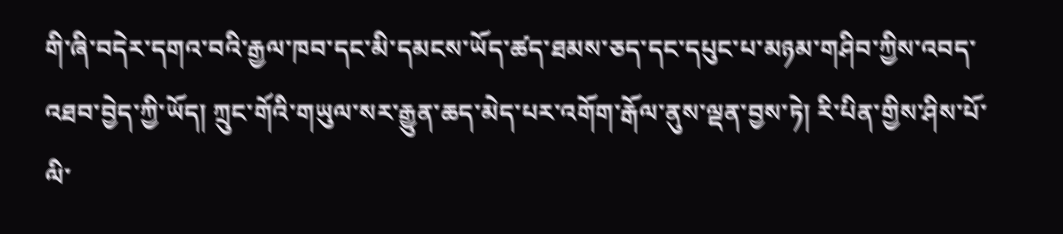གི་ཞི་བདེར་དགའ་བའི་རྒྱལ་ཁབ་དང་མི་དམངས་ཡོད་ཚད་ཐམས་ཅད་དང་དཔུང་པ་མཉམ་གཤིབ་ཀྱིས་འབད་འཐབ་བྱེད་ཀྱི་ཡོད། ཀྲུང་གོའི་གཡུལ་སར་རྒྱུན་ཆད་མེད་པར་འགོག་རྒོལ་ནུས་ལྡན་བྱས་ཏེ། རི་པིན་གྱིས་ཤིས་པོ་ལི་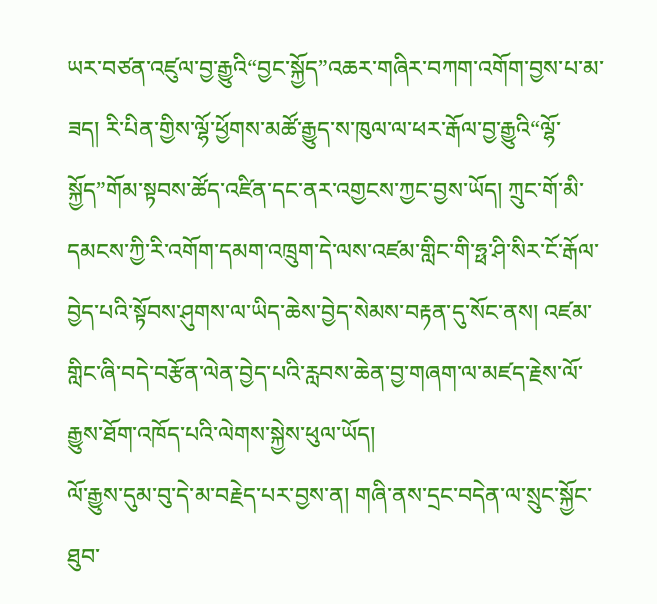ཡར་བཙན་འཛུལ་བྱ་རྒྱུའི“བྱང་སྐྱོད”འཆར་གཞིར་བཀག་འགོག་བྱས་པ་མ་ཟད། རི་པིན་གྱིས་ལྷོ་ཕྱོགས་མཚོ་རྒྱུད་ས་ཁུལ་ལ་ཕར་རྒོལ་བྱ་རྒྱུའི“ལྷོ་སྐྱོད”གོམ་སྟབས་ཚོད་འཛིན་དང་ནར་འགྱངས་ཀྱང་བྱས་ཡོད། ཀྲུང་གོ་མི་དམངས་ཀྱི་རི་འགོག་དམག་འཁྲུག་དེ་ལས་འཛམ་གླིང་གི་ཧྥ་ཤི་སིར་ངོ་རྒོལ་བྱེད་པའི་སྟོབས་ཤུགས་ལ་ཡིད་ཆེས་བྱེད་སེམས་བརྟན་དུ་སོང་ནས། འཛམ་གླིང་ཞི་བདེ་བརྩོན་ལེན་བྱེད་པའི་རླབས་ཆེན་བྱ་གཞག་ལ་མཛད་རྗེས་ལོ་རྒྱུས་ཐོག་འཁོད་པའི་ལེགས་སྐྱེས་ཕུལ་ཡོད།
ལོ་རྒྱུས་དུམ་བུ་དེ་མ་བརྗེད་པར་བྱས་ན། གཞི་ནས་དྲང་བདེན་ལ་སྲུང་སྐྱོང་ཐུབ་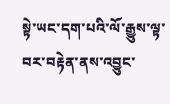སྟེ་ཡང་དག་པའི་ལོ་རྒྱུས་ལྟ་བར་བརྟེན་ནས་འབྱུང་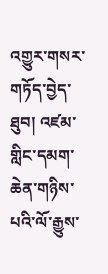འགྱུར་གསར་གཏོད་བྱེད་ཐུབ། འཛམ་གླིང་དམག་ཆེན་གཉིས་པའི་ལོ་རྒྱུས་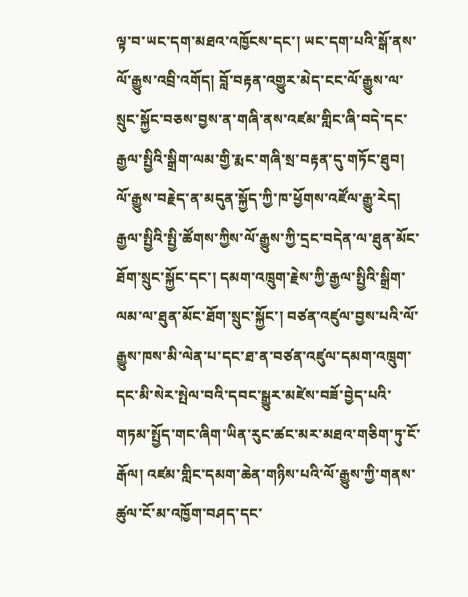ལྟ་བ་ཡང་དག་མཐའ་འཁྱོངས་དང་། ཡང་དག་པའི་སྒོ་ནས་ལོ་རྒྱུས་འབྲི་འགོད། བློ་བརྟན་འགྱུར་མེད་ངང་ལོ་རྒྱུས་ལ་སྲུང་སྐྱོང་བཅས་བྱས་ན་གཞི་ནས་འཛམ་གླིང་ཞི་བདེ་དང་རྒྱལ་སྤྱིའི་སྒྲིག་ལམ་གྱི་རྨང་གཞི་སྲ་བརྟན་དུ་གཏོང་ཐུབ། ལོ་རྒྱུས་བརྗེད་ན་མདུན་སྐྱོད་ཀྱི་ཁ་ཕྱོགས་འཛོལ་རྒྱུ་རེད། རྒྱལ་སྤྱིའི་སྤྱི་ཚོགས་ཀྱིས་ལོ་རྒྱུས་ཀྱི་དྲང་བདེན་ལ་ཐུན་མོང་ཐོག་སྲུང་སྐྱོང་དང་། དམག་འཁྲུག་རྗེས་ཀྱི་རྒྱལ་སྤྱིའི་སྒྲིག་ལམ་ལ་ཐུན་མོང་ཐོག་སྲུང་སྐྱོང་། བཙན་འཛུལ་བྱས་པའི་ལོ་རྒྱུས་ཁས་མི་ལེན་པ་དང་ཐ་ན་བཙན་འཛུལ་དམག་འཁྲུག་དང་མི་སེར་སྤེལ་བའི་དབང་སྒྱུར་མཛེས་བཟོ་བྱེད་པའི་གཏམ་སྤྱོད་གང་ཞིག་ཡིན་རུང་ཚང་མར་མཐའ་གཅིག་ཏུ་ངོ་རྒོལ། འཛམ་གླིང་དམག་ཆེན་གཉིས་པའི་ལོ་རྒྱུས་ཀྱི་གནས་ཚུལ་ངོ་མ་འཁྱོག་བཤད་དང་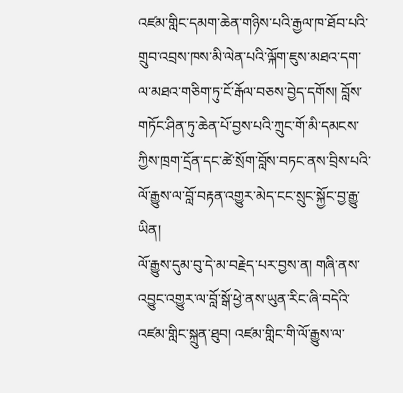འཛམ་གླིང་དམག་ཆེན་གཉིས་པའི་རྒྱལ་ཁ་ཐོབ་པའི་གྲུབ་འབྲས་ཁས་མི་ལེན་པའི་ལྐོག་ཇུས་མཐའ་དག་ལ་མཐའ་གཅིག་ཏུ་ངོ་རྒོལ་བཅས་བྱེད་དགོས། བློས་གཏོང་ཤིན་ཏུ་ཆེན་པོ་བྱས་པའི་ཀྲུང་གོ་མི་དམངས་ཀྱིས་ཁྲག་དྲོན་དང་ཚེ་སྲོག་བློས་བཏང་ནས་བྲིས་པའི་ལོ་རྒྱུས་ལ་བློ་བརྟན་འགྱུར་མེད་ངང་སྲུང་སྐྱོང་བྱ་རྒྱུ་ཡིན།
ལོ་རྒྱུས་དུམ་བུ་དེ་མ་བརྗེད་པར་བྱས་ན། གཞི་ནས་འབྱུང་འགྱུར་ལ་བློ་སྒོ་ཕྱེ་ནས་ཡུན་རིང་ཞི་བདེའི་འཛམ་གླིང་སྐྲུན་ཐུབ། འཛམ་གླིང་གི་ལོ་རྒྱུས་ལ་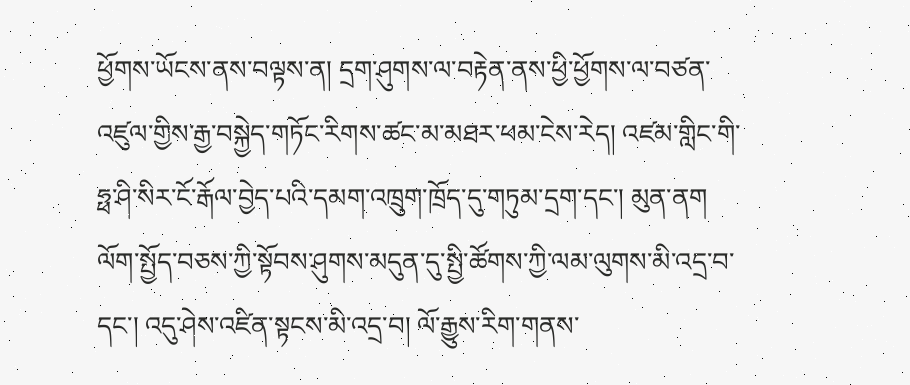ཕྱོགས་ཡོངས་ནས་བལྟས་ན། དྲག་ཤུགས་ལ་བརྟེན་ནས་ཕྱི་ཕྱོགས་ལ་བཙན་འཛུལ་གྱིས་རྒྱ་བསྐྱེད་གཏོང་རིགས་ཚང་མ་མཐར་ཕམ་ངེས་རེད། འཛམ་གླིང་གི་ཧྥ་ཤི་སིར་ངོ་རྒོལ་བྱེད་པའི་དམག་འཁྲུག་ཁྲོད་དུ་གཏུམ་དྲག་དང་། མུན་ནག ལོག་སྤྱོད་བཅས་ཀྱི་སྟོབས་ཤུགས་མདུན་དུ་སྤྱི་ཚོགས་ཀྱི་ལམ་ལུགས་མི་འདྲ་བ་དང་། འདུ་ཤེས་འཛིན་སྟངས་མི་འདྲ་བ། ལོ་རྒྱུས་རིག་གནས་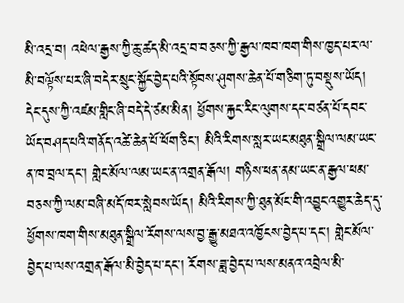མི་འདྲ་བ། འཕེལ་རྒྱས་ཀྱི་ཆུ་ཚད་མི་འདྲ་བ་བཅས་ཀྱི་རྒྱལ་ཁབ་ཁག་གིས་ཁྱད་པར་ལ་མི་བལྟོས་པར་ཞི་བདེར་སྲུང་སྐྱོང་བྱེད་པའི་སྟོབས་ཤུགས་ཆེན་པོ་གཅིག་ཏུ་བསྡུས་ཡོད།
དེང་དུས་ཀྱི་འཛམ་གླིང་ཞི་བདེ་དེ་ཙམ་མིན། ཕྱོགས་རྐྱང་རིང་ལུགས་དང་བཙན་པོ་དབང་ཡོད་བཤད་པའི་གནོད་འཚེ་ཆེན་པོ་ཕོག་ཅིང་། མིའི་རིགས་སླར་ཡང་མཐུན་སྒྲིལ་ལམ་ཡང་ན་ཁ་བྲལ་དང་། གླེང་མོལ་ལམ་ཡང་ན་འགྲན་རྒོལ། གཉིས་ཕན་ནམ་ཡང་ན་རྒྱལ་ཕམ་བཅས་ཀྱི་ལམ་བཞི་མདོ་ཁར་སླེབས་ཡོད། མིའི་རིགས་ཀྱི་ཐུན་མོང་གི་འབྱུང་འགྱུར་ཆེད་དུ་ཕྱོགས་ཁག་གིས་མཐུན་སྒྲིལ་རོགས་ལས་བྱ་རྒྱུ་མཐའ་འཁྱོངས་བྱེད་པ་དང་། གླེང་མོལ་བྱེད་པ་ལས་འགྲན་རྒོལ་མི་བྱེད་པ་དང་། རོགས་ཟླ་བྱེད་པ་ལས་མནའ་འབྲེལ་མི་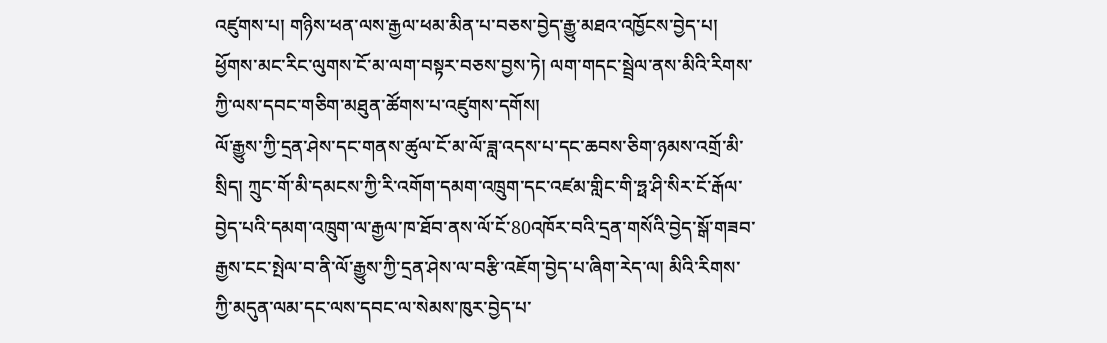འཛུགས་པ། གཉིས་ཕན་ལས་རྒྱལ་ཕམ་མིན་པ་བཅས་བྱེད་རྒྱུ་མཐའ་འཁྱོངས་བྱེད་པ། ཕྱོགས་མང་རིང་ལུགས་ངོ་མ་ལག་བསྟར་བཅས་བྱས་ཏེ། ལག་གདང་སྦྲེལ་ནས་མིའི་རིགས་ཀྱི་ལས་དབང་གཅིག་མཐུན་ཚོགས་པ་འཛུགས་དགོས།
ལོ་རྒྱུས་ཀྱི་དྲན་ཤེས་དང་གནས་ཚུལ་ངོ་མ་ལོ་ཟླ་འདས་པ་དང་ཆབས་ཅིག་ཉམས་འགྲོ་མི་སྲིད། ཀྲུང་གོ་མི་དམངས་ཀྱི་རི་འགོག་དམག་འཁྲུག་དང་འཛམ་གླིང་གི་ཧྥ་ཤི་སིར་ངོ་རྒོལ་བྱེད་པའི་དམག་འཁྲུག་ལ་རྒྱལ་ཁ་ཐོབ་ནས་ལོ་ངོ་80འཁོར་བའི་དྲན་གསོའི་བྱེད་སྒོ་གཟབ་རྒྱས་ངང་སྤེལ་བ་ནི་ལོ་རྒྱུས་ཀྱི་དྲན་ཤེས་ལ་བརྩི་འཇོག་བྱེད་པ་ཞིག་རེད་ལ། མིའི་རིགས་ཀྱི་མདུན་ལམ་དང་ལས་དབང་ལ་སེམས་ཁུར་བྱེད་པ་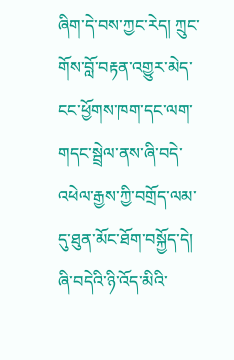ཞིག་དེ་བས་ཀྱང་རེད། ཀྲུང་གོས་བློ་བརྟན་འགྱུར་མེད་ངང་ཕྱོགས་ཁག་དང་ལག་གདང་སྦྲེལ་ནས་ཞི་བདེ་འཕེལ་རྒྱས་ཀྱི་བགྲོད་ལམ་དུ་ཐུན་མོང་ཐོག་བསྐྱོད་དེ། ཞི་བདེའི་ཉི་འོད་མིའི་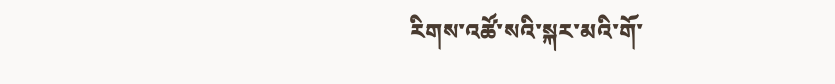རིགས་འཚོ་སའི་སྐར་མའི་གོ་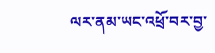ལར་ནམ་ཡང་འཕྲོ་བར་བྱ་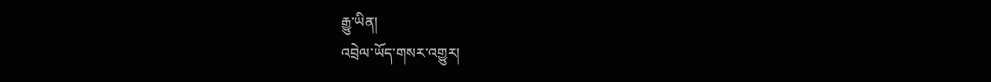རྒྱུ་ཡིན།
འབྲེལ་ཡོད་གསར་འགྱུར།